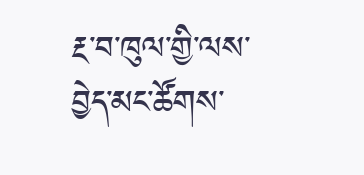རྔ་བ་ཁུལ་གྱི་ལས་བྱེད་མང་ཚོགས་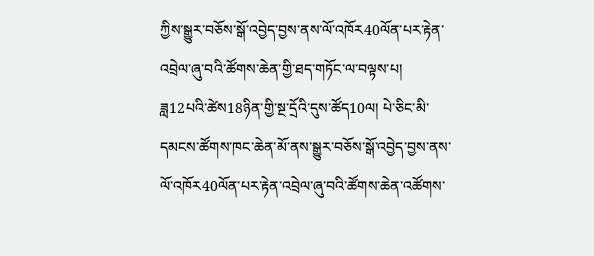ཀྱིས་སྒྱུར་བཅོས་སྒོ་འབྱེད་བྱས་ནས་ལོ་འཁོར40ལོན་པར་རྟེན་འབྲེལ་ཞུ་བའི་ཚོགས་ཆེན་གྱི་ཐད་གཏོང་ལ་བལྟས་པ།
ཟླ12པའི་ཚེས18ཉིན་གྱི་སྔ་དྲོའི་དུས་ཚོད10ལ། པེ་ཅིང་མི་དམངས་ཚོགས་ཁང་ཆེན་མོ་ནས་སྒྱུར་བཅོས་སྒོ་འབྱེད་བྱས་ནས་ལོ་འཁོར40ལོན་པར་རྟེན་འབྲེལ་ཞུ་བའི་ཚོགས་ཆེན་འཚོགས་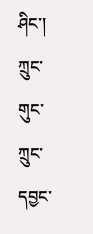ཤིང་། ཀྲུང་གུང་ཀྲུང་དབྱང་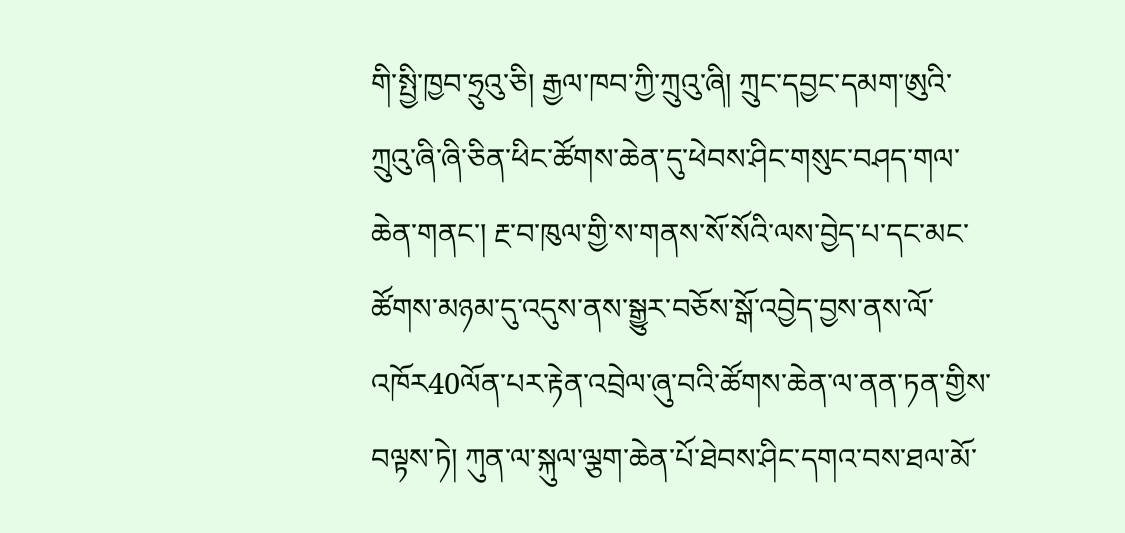གི་སྤྱི་ཁྱབ་ཧྲུའུ་ཅི། རྒྱལ་ཁབ་ཀྱི་ཀྲུའུ་ཞི། ཀྲུང་དབྱང་དམག་ཨུའི་ཀྲུའུ་ཞི་ཞི་ཅིན་ཕིང་ཚོགས་ཆེན་དུ་ཕེབས་ཤིང་གསུང་བཤད་གལ་ཆེན་གནང་། རྔ་བ་ཁུལ་གྱི་ས་གནས་སོ་སོའི་ལས་བྱེད་པ་དང་མང་ཚོགས་མཉམ་དུ་འདུས་ནས་སྒྱུར་བཅོས་སྒོ་འབྱེད་བྱས་ནས་ལོ་འཁོར40ལོན་པར་རྟེན་འབྲེལ་ཞུ་བའི་ཚོགས་ཆེན་ལ་ནན་ཏན་གྱིས་བལྟས་ཏེ། ཀུན་ལ་སྐུལ་ལྕག་ཆེན་པོ་ཐེབས་ཤིང་དགའ་བས་ཐལ་མོ་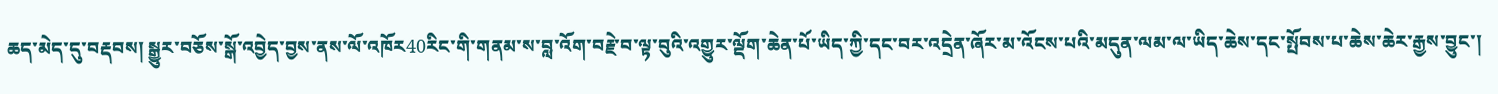ཆད་མེད་དུ་བརྡབས། སྒྱུར་བཅོས་སྒོ་འབྱེད་བྱས་ནས་ལོ་འཁོར40རིང་གི་གནམ་ས་བླ་འོག་བརྗེ་བ་ལྟ་བུའི་འགྱུར་ལྡོག་ཆེན་པོ་ཡིད་ཀྱི་དང་བར་འདྲེན་ཞོར་མ་འོངས་པའི་མདུན་ལམ་ལ་ཡིད་ཆེས་དང་སྤོབས་པ་ཆེས་ཆེར་རྒྱས་བྱུང་།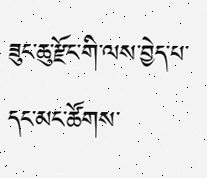ཟུང་ཆུ་རྫོང་གི་ལས་བྱེད་པ་དང་མང་ཚོགས་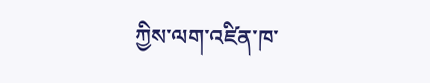ཀྱིས་ལག་འཛིན་ཁ་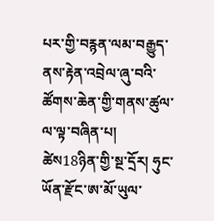པར་གྱི་བརྙན་ལམ་བརྒྱུད་ནས་རྟེན་འབྲེལ་ཞུ་བའི་ཚོགས་ཆེན་གྱི་གནས་ཚུལ་ལ་ལྟ་བཞིན་པ།
ཚེས18ཉིན་གྱི་སྔ་དྲོར། ཧུང་ཡོན་རྫོང་ཨ་མོ་ཡུལ་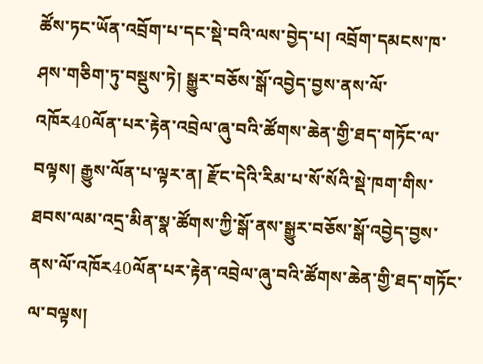ཚོས་ཏང་ཡོན་འབྲོག་པ་དང་སྡེ་བའི་ལས་བྱེད་པ། འབྲོག་དམངས་ཁ་ཤས་གཅིག་ཏུ་བསྡུས་ཏེ། སྒྱུར་བཅོས་སྒོ་འབྱེད་བྱས་ནས་ལོ་འཁོར40ལོན་པར་རྟེན་འབྲེལ་ཞུ་བའི་ཚོགས་ཆེན་གྱི་ཐད་གཏོང་ལ་བལྟས། རྒྱུས་ལོན་པ་ལྟར་ན། རྫོང་དེའི་རིམ་པ་སོ་སོའི་སྡེ་ཁག་གིས་ཐབས་ལམ་འདྲ་མིན་སྣ་ཚོགས་ཀྱི་སྒོ་ནས་སྒྱུར་བཅོས་སྒོ་འབྱེད་བྱས་ནས་ལོ་འཁོར40ལོན་པར་རྟེན་འབྲེལ་ཞུ་བའི་ཚོགས་ཆེན་གྱི་ཐད་གཏོང་ལ་བལྟས།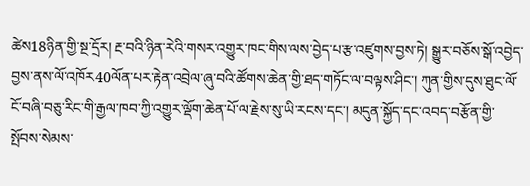ཚེས18ཉིན་གྱི་སྔ་དྲོར། རྔ་བའི་ཉིན་རེའི་གསར་འགྱུར་ཁང་གིས་ལས་བྱེད་པ་རྩ་འཛུགས་བྱས་ཏེ། སྒྱུར་བཅོས་སྒོ་འབྱེད་བྱས་ནས་ལོ་འཁོར40ལོན་པར་རྟེན་འབྲེལ་ཞུ་བའི་ཚོགས་ཆེན་གྱི་ཐད་གཏོང་ལ་བལྟས་ཤིང་། ཀུན་གྱིས་དུས་ཐུང་ལོ་ངོ་བཞི་བཅུ་རིང་གི་རྒྱལ་ཁབ་ཀྱི་འགྱུར་ལྡོག་ཆེན་པོ་ལ་རྗེས་སུ་ཡི་རངས་དང་། མདུན་སྐྱོད་དང་འབད་བརྩོན་གྱི་སྤོབས་སེམས་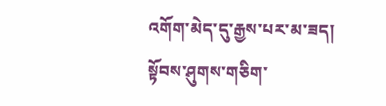འགོག་མེད་དུ་རྒྱས་པར་མ་ཟད། སྟོབས་ཤུགས་གཅིག་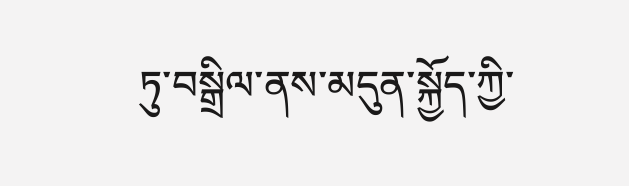ཏུ་བསྒྲིལ་ནས་མདུན་སྐྱོད་ཀྱི་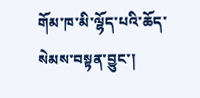གོམ་ཁ་མི་ལྷོད་པའི་ཆོད་སེམས་བསྟན་བྱུང་།